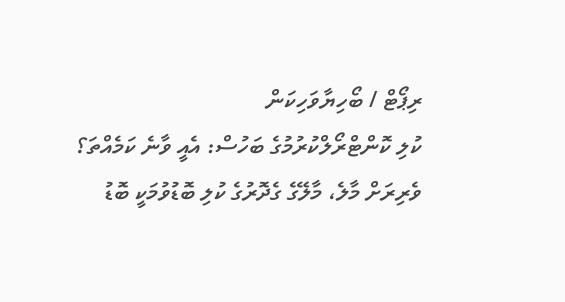ރިޕޯޓް / ބޯހިޔާވަހިކަން
ކުލި ކޮންޓްރޯލްކުރުމުގެ ބަހުސް: އެއީ ވާނެ ކަމެއްތަ؟
ވެރިރަށް މާލެ، މާލޭގެ ގެދޮރުގެ ކުލި ބޮޑުވުމަކީ ބޮޑު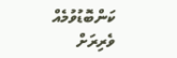ކަންބޮޑުވުމެއް
ވެރިރަށް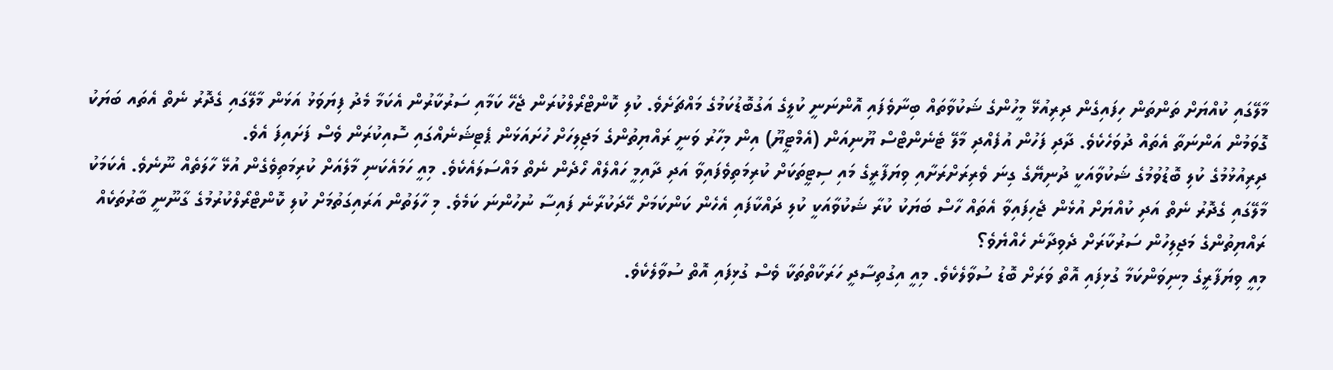މާލޭގައި ކުއްޔަށް ތަންތަން ހިފައިގެން ދިރިއުޅޭ މީހުންގެ ޝަކުވާތައް ބިނާވެފައި އޮންނަނީ ކުލީގެ އަގުބޮޑުކަމުގެ މައްޗަށެވެ. ކުލި ކޮންޓްރޯލްކުރަން ޖެހޭ ކަމާއި ސަރުކާރުން އެކަމާ މެދު ފިޔަވަޅު އަޅަން މާލޭގައި ގެދޮރު ނެތް އެތައ ބަޔަކު ގޮވަމުން އަންނަތާ އެތައް ދުވަހެކެވެ. ދާދި ފަހުން އުފެއްދި މާލޭ ޓެނެންޓްސް ޔޫނިއަން (އެމްޓީޔޫ) އިން މިހާރު ވަނީ ރައްޔިތުންގެ މަޖިލިހަށް ހުށައަޅަން ޕެޓިޝަނެއްގައި ސޮއިކުރަން ވެސް ފަށައިފަ އެވެ.
ދިރިއުޅުމުގެ ކުލި ބޮޑުވުމުގެ ޝަކުވާއަކީ ދުނިޔޭގެ ގިނަ ވެރިރަށްރަށާއި ވިޔަފާރީގެ މައި ސިޓީތަކަށް ކުރިމަތިވެފައިވާ އަދި ދާއިމީ ހައްލެއް ހޯދެން ނެތް މައްސަލައެކެވެ. މިއީ ހަމައެކަނި މާލެއަށް ކުރިމަތިވެގެން އުޅޭ ހާލަތެއް ނޫނެވެ. އެކަމަކު މާލޭގައި ގެދޮރު ނެތް އަދި ކުއްޔަށް އުޅެން ޖެހިފައިވާ އެތައް ހާސް ބަޔަކު ކުރާ ޝަކުވާއަކީ ކުލި ދައްކާފައި އެހެން ކަންކަމަށް ހޭދަކުރާނެ ފައިސާ ނުހުންނަ ކަމެވެ. މި ހާލަތުން އަރައިގަތުމަށް ކުލި ކޮންޓްރޯލްކުރުމުގެ ގާނޫނީ ބާރުތަކެއް ރައްޔިތުންގެ މަޖިލިހުން ސަރުކާރަށް ދެވިދާނެ ހެއްޔެވެ؟
މިއީ ވިޔަފާރީގެ މިނިވަންކަމާ ގުޅިފައި އޮތް ވަރަށް ބޮޑު ސުވާލެކެވެ. މިއީ އިގުތިސާދީ ހަރަކާތްތަކާ ވެސް ގުޅިފައި އޮތް ސުވާލެކެވެ.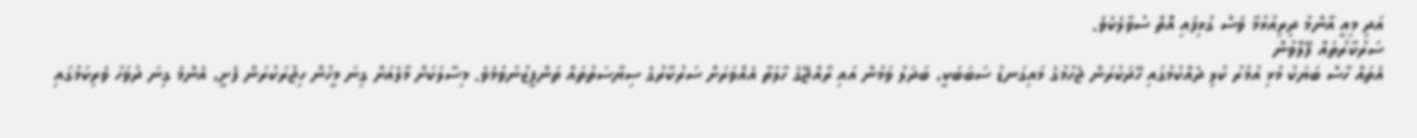އަދި މިއީ އާންމު ދިރިއުޅުމާ ވެސް ގުޅިފައި އޮތް ސުވާލެކެވެ.
ސަރުކާރުތައް ފޭލްވުން
އެތައް ހާސް ބަޔަކު މުޅި އުމުރު ކުލި ދެއްކުމުގައި ހޭދަކުރަން ޖެހުމުގެ މައިގަނޑު ސަބަބަކީ، ބަދަލު ވަމުން އައި ރާއްޖޭގެ ހާލަތާ އެއްވަރަށް ސަރުކާރުގެ ސިޔާސަތުތައް ތަންފީޒުނުވުމެވެ. މިސާލަކަށް މާލެއަށް ގިނަ މީހުން ހިޖުރަކުރަން ފެށީ، އެންމެ ގިނަ ދުވަހު ވެރިކަމުގައި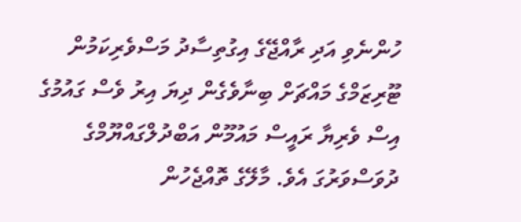ހުންނެވި އަދި ރާއްޖޭގެ އިގުތިސާދު މަސްވެރިކަމުން ޓޫރިޒަމްގެ މައްޗަށް ބިނާވެގެން ދިޔަ އިރު ވެސް ގައުމުގެ އިސް ވެރިޔާ ރައީސް މައުމޫން އަބްދުލްގައްޔޫމްގެ ދުވަސްވަރުގަ އެވެ. މާލޭގެ ތޮއްޖެހުން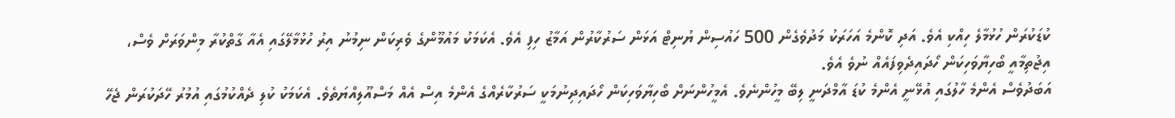ކުޑަކުރަން ހުޅުމާލެ ހިއްކި އެވެ. އަދި ކޮންމެ އަހަރަކު މަދުވެގެން 500 ހައުސިން ޔުނިޓް އަޅަން ސަރުކާރުން އަމާޒު ހިފި އެވެ. އެކަމަކު މައުމޫންގެ ވެރިކަން ނިމުނު އިރު ހުޅުމާލޭގައި އެއާ ގާތްކުރާ މިންވަރަށް ވެސް، އިޖުތިމާއީ ބޯހިޔާވަހިކަން ހޯދައިދެވިފައެއް ނުވެ އެވެ.
އަބަދުވެސް އެންމެ ހާލުގައި އުޅޭނީ އެންމެ ކުޑަ އާމްދަނީ ލިބޭ މީހުންނެވެ. އެމީހުންނަށް ބޯހިޔާވަހިކަން ހޯދައިދިނުމަކީ ސަރުކާރެއްގެ އެންމެ އިސް އެއް މަސްއޫލިއްޔަތެވެ. އެކަމަކު ކުލި ދެއްކުމުގައި އުމުރު ހޭދަކުރަން ޖެހޭ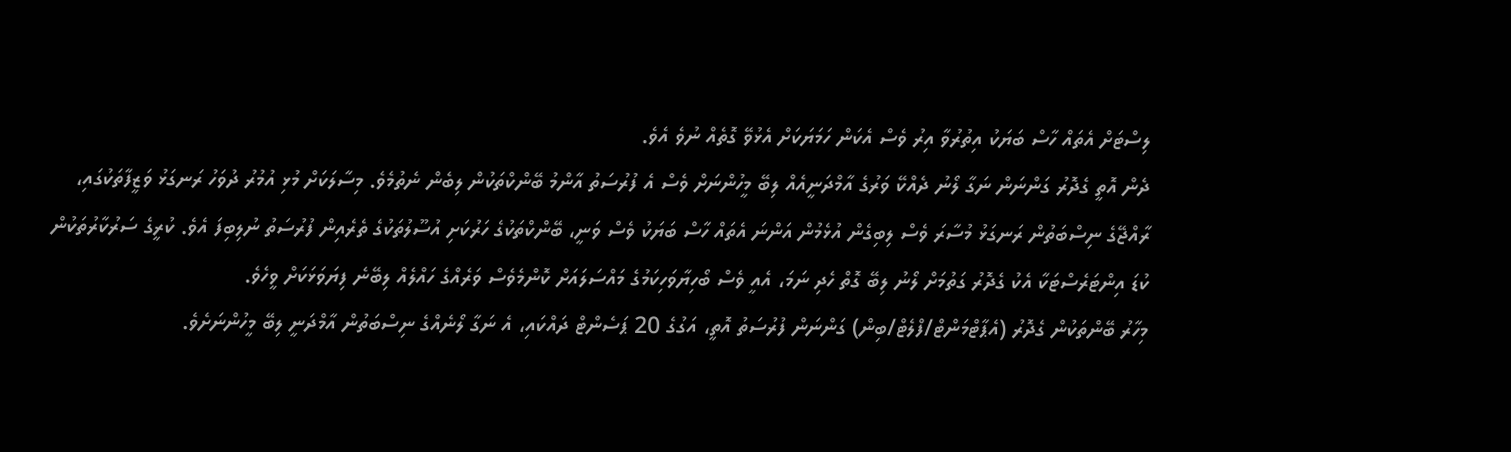ލިސްޓަށް އެތައް ހާސް ބަޔަކު އިތުރުވާ އިރު ވެސް އެކަން ހަމަޔަކަށް އެޅުވޭ ގޮތެއް ނުވެ އެވެ.
ދެން އޮތީ ގެދޮރު ގަންނަން ނަގާ ލޯނު ދެއްކޭ ވަރުގެ އާމްދަނީއެއް ލިބޭ މީހުންނަށް ވެސް އެ ފުރުސަތު އާންމު ބޭންކްތަކުން ލިބެން ނެތުމެވެ. މިސާލަކަށް މުޅި އުމުރު ދުވަހު ރަނގަޅު ވަޒީފާތަކުގައި، ރާއްޖޭގެ ނިސްބަތުން ރަނގަޅު މުސާރަ ވެސް ލިބިގެން އުޅެމުން އަންނަ އެތައް ހާސް ބަޔަކު ވެސް ވަނީ، ބޭންކްތަކުގެ ހަރުކަށި އުސޫލުތަކުގެ ތެރެއިން ފުރުސަތު ނުލިބިފަ އެވެ. ކުރީގެ ސަރުކާރުތަކުން ކުޑަ އިންޓަރެސްޓަކާ އެކު ގެދޮރު ގަތުމަށް ލޯނު ލިބޭ ގޮތް ހެދި ނަމަ، އެއީ ވެސް ބޯހިޔާވަހިކަމުގެ މައްސަލައަށް ކޮންމެވެސް ވަރެއްގެ ހައްލެއް ލިބޭނެ ފިޔަވަޅަކަށް ވީހެވެ.
މިހާރު ބޭންތަކުން ގެދޮރު (އެޕާޓްމަންޓް/ފްލެޓް/ބިން) ގަންނަން ފުރުސަތު އޮތީ، އަގުގެ 20 ޕަސެންޓް ދައްކައި، އެ ނަގާ ލޯނެއްގެ ނިސްބަތުން އާމްދަނީ ލިބޭ މީހުންނަށެވެ.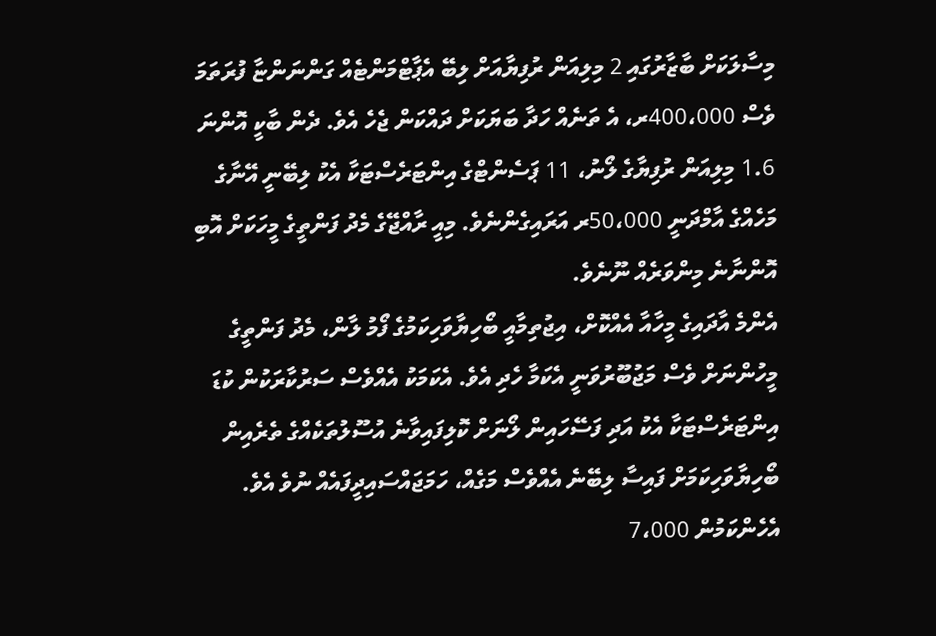މިސާލަކަށް ބާޒާރުގައި 2 މިލިއަން ރުފިޔާއަށް ލިބޭ އެޕާޓްމަންޓެއް ގަންނަންޏާ ފުރަތަމަ ވެސް 400،000ރ، އެ ތަނެއް ހަދާ ބަޔަކަށް ދައްކަން ޖެހެ އެވެ. ދެން ބާކީ އޮންނަ 1.6 މިލިއަން ރުފިޔާގެ ލޯނު، 11 ޕަސެންޓްގެ އިންޓަރެސްޓަކާ އެކު ލިބޭނީ އޭނާގެ މަހެއްގެ އާމްދަނީ 50،000ރ އަރައިގެންނެވެ. މިއީ ރާއްޖޭގެ މެދު ފަންތީގެ މީހަކަށް އޮބި އޮންނާނެ މިންވަރެއް ނޫނެވެ.
އެންމެ އާދައިގެ މީހާއާ އެއްކޮށް، އިޖުތިމާއީ ބޯހިޔާވަހިކަމުގެ ފޯމު ލާން، މެދު ފަންތީގެ މީހުންނަށް ވެސް މަޖުބޫރުވަނީ އެކަމާ ހެދި އެވެ. އެކަމަކު އެއްވެސް ސަރުކާރަކުން ކުޑަ އިންޓަރެސްޓަކާ އެކު އަދި ފަސޭހައިން ލޯނަށް ކޮލިފައިވާނެ އުސޫލުތަކެއްގެ ތެރެއިން ބޯހިޔާވަހިކަމަށް ފައިސާ ލިބޭނެ އެއްވެސް މަގެއް، ހަމަޖައްސައިދީފައެއް ނުވެ އެވެ. އެހެންކަމުން 7،000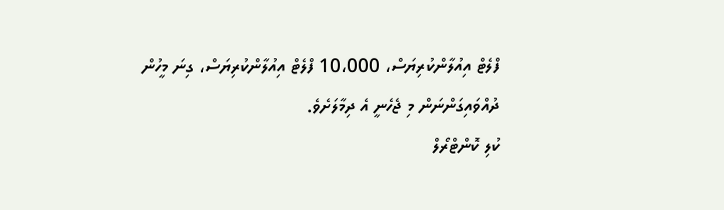ފްލެޓް އިއުލާންކުރިޔަސް، 10،000 ފްލެޓް އިއުލާންކުރިޔަސް، ގިނަ މީހުން ދުއްވައިގަންނަން މި ޖެހެނީ އެ ދިމާލަށެވެ.
ކުލި ކޮންޓްރޯލް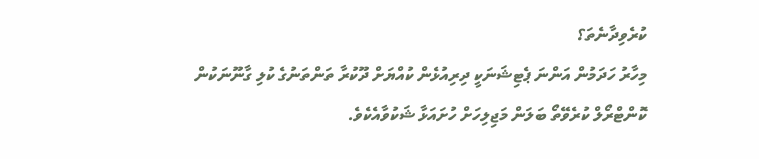ކުރެވިދާނެތަ؟
މިހާރު ހަދަމުން އަންނަ ޕެޓިޝަނަކީ ދިރިއުޅެން ކުއްޔަށް ދޫކުރާ ތަންތަނުގެ ކުލި ގާނޫނަކުން ކޮންޓްރޯލް ކުރެވޭތޯ ބަލަން މަޖިލިހަށް ހުށައަޅާ ޝަކުވާއެކެވެ.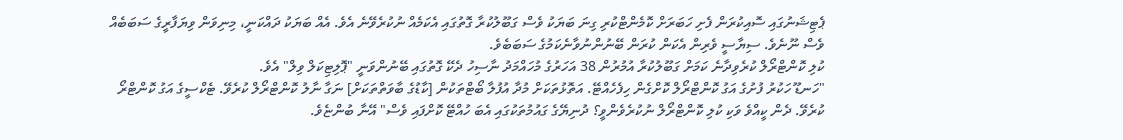ޕެޓިޝަނުގައި ސޮއިކުރަން ފެށި ހަބަރަށް ކޮމެންޓްކުރި ގިނަ ބަޔަކު ވެސް ގަބޫލުކުރާ ގޮތުގައި އެކަމެއް ނުކުރެވޭނެ އެވެ. އެއް ބަޔަކު ދައްކަނީ، މިނިވަން ވިޔަފާރީގެ ސަބަބެއް ވެސް ނޫނެވެ. ސިޔާސީ ވެރިން އެކަން ކުރަން ބޭނުންނުވާނެކަމުގެ ސަބަބެވެ.
ކުލި ކޮންޓްރޯލް ކުރެވިދާނެ ކަމަށް ގަބޫލުކުރާ އުމުރުން 38 އަހަރުގެ މުހައްމަދު ނާސިހު ދެކޭ ގޮތުގައި ބޭނުންވަނީ "ޕޮލިޓިކަލް ވިލް" އެވެ.
"ހަނޑޫ ހަކުރު ފުށުގެ އަގު ކޮންޓްރޯލް ކޮށްގެން ހިފެހެއްޓޭ. އަތޮޅުތަކަށް މުދާ އުފުލާ ބޯޓްތަކުން [ކާޑުގެ ބާވަތްތަކަށް] ނަގާ ނާލު ކޮންޓްރޯލް ކުރެވޭ. ޓެކްސީގެ އަގު ކޮންޓްރޯ ކުރެވޭ. ދެން ކީއްވެ ވަކި ކުލި ކޮންޓްރޯލް ނުކުރެވެންވީ؟ ދުނިޔޭގެ ގައުމުތަކުގައި އެބަ ހުއްޓޭ ކޮށްފައި ވެސް" އޭނާ ބުންޏެވެ.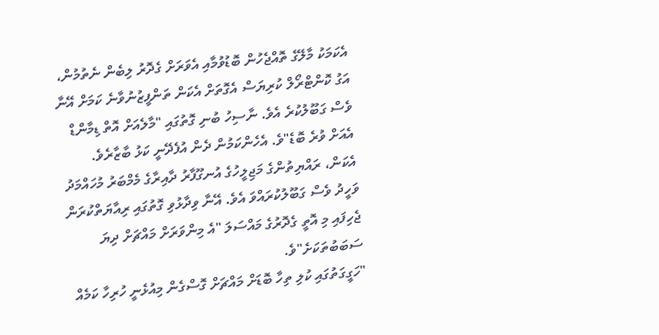އެކަމަކު މާލޭގެ ތޮއްޖެހުން ބޮޑުވުމާއި އެވަރަށް ގެދޮރު ލިބެން ނެތުމުން، އަގު ކޮންޓްރޯލް ކުރިޔަސް އެގޮތަށް އެކަން ތަންފީޒުނުވާނެ ކަމަށް އޭނާ ވެސް ގަބޫލުކުރެ އެވެ. ނާސިހު ބުނި ގޮތުގައި "މާލެއަށް އޮތް ޑިމާންޑް އެއަށް ވުރެ ބޮޑެ"ވެ. އެހެންކަމުން ދެން އުފެދޭނީ ކަޅު ބާޒާރެވެ.
އެކަން، ރައްޔިތުންގެ މަޖިލީހުގެ އުނގޫފާރު ދާއިރާގެ މެމްބަރު މުހައްމަދު ވަހީދު ވެސް ގަބޫލުކުރައްވަ އެވެ. އޭނާ ވިދާޅުވި ގޮތުގައި ރިއާޔަތްކުރަން ޖެހިފައި މި އޮތީ ގެދޮރުގެ މައްސަލަ "އެ މިންވަރަށް މައްޗަށް ދިޔަ ސަބަބުތަކަށެ"ވެ.
"ހަގީގަތުގައި ކުލި ތިހާ ބޮޑަށް މައްޗަށް ގޮސްގެން މިއުޅެނީ ހުރިހާ ކަމެއް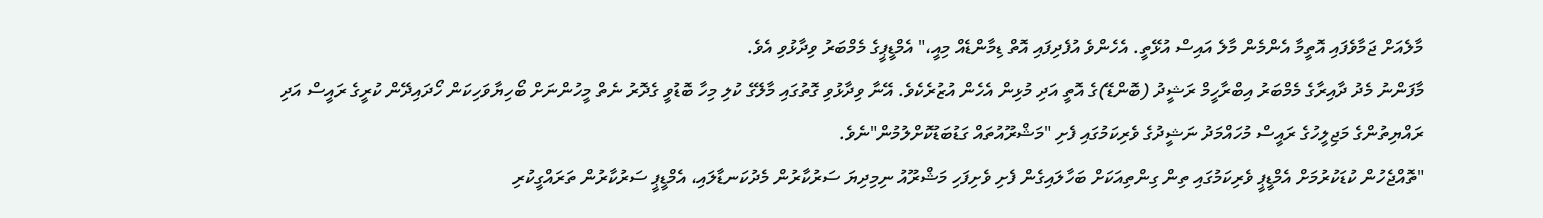މާލެއަށް ޖަމާވެފައި އޮތީމާ އެންމެން މާލެ އައިސް އުޅޭތީ. އެހެންވެ އުފެދިފައި އޮތް ޑިމާންޑެއް މިއީ،" އެމްޑީޕީގެ މެމްބަރު ވިދާޅުވި އެވެ.
މާފަންނު މެދު ދާއިރާގެ މެމްބަރު އިބްރާހީމް ރަޝީދު (ބޮންޑޭ)ގެ އޮތީ އަދި މުޅިން އެހެން އުޒުރެކެވެ. އޭނާ ވިދާޅުވި ގޮތުގައި މާލޭގެ ކުލި މިހާ ބޮޑުވީ ގެދޮރު ނެތް މީހުންނަށް ބޯހިޔާވަހިކަން ހޯދައިދޭން ކުރީގެ ރައީސް އަދި ރައްޔިތުންގެ މަޖިލީހުގެ ރައީސް މުހައްމަދު ނަޝީދުގެ ވެރިކަމުގައި ފެށި "މަޝްރޫއުތައް ގަޑުބަޑުކޮށްލުމުން"ނެވެ.
"ތޮއްޖެހުން ކުޑަކުރުމަށް އެމްޑީޕީ ވެރިކަމުގައި ތިން ގިންތިއަކަށް ބަހާލައިގެން ފެށި ވެށިފަހި މަޝްރޫއު ނިމިދިޔަ ސަރުކާރުން މެދުކަނޑާލައި، އެމްޑީޕީ ސަރުކާރުން ތަރައްގީކުރި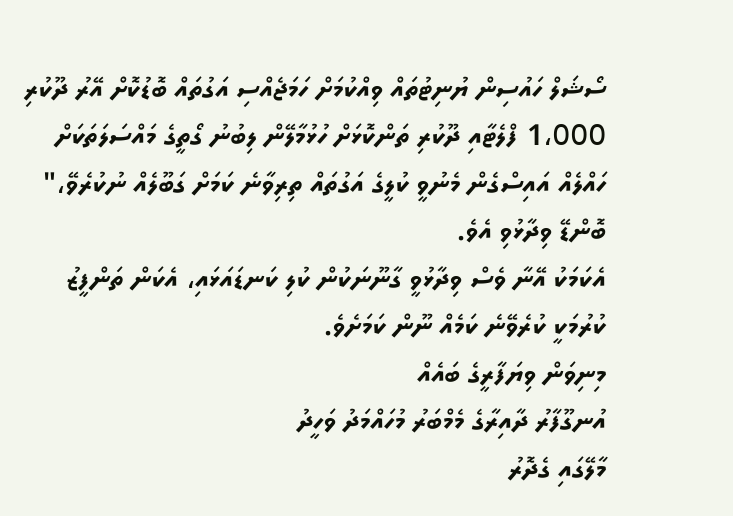ސޯޝަލް ހައުސިން ޔުނިޓުތައް ވިއްކުމަށް ހަމަޖެއްސި އަގުތައް ބޮޑުކޮށް އޭރު ދޫކުރި 1،000 ފްލެޓާއި ދޫކުރި ތަންކޮޅަށް ހުޅުމާލޭން ލިބުނު ގޯތީގެ މައްސަލަތަކަށް ހައްލެއް އައިސްގެން މެނުވީ ކުލީގެ އަގުތައް ތިރިވާނެ ކަމަށް ގަބޫލެއް ނުކުރެވޭ،" ބޮންޑޭ ވިދާޅުވި އެވެ.
އެކަމަކު އޭނާ ވެސް ވިދާޅުވީ ގާނޫނަކުން ކުލި ކަނޑައަޅައި، އެކަން ތަންފީޒު ކުރުމަކީ ކުރެވޭނެ ކަމެއް ނޫން ކަމަށެވެ.
މިނިވަން ވިޔަފާރީގެ ބައެއް
އުނގޫފާރު ދާއިރާގެ މެމްބަރު މުހައްމަދު ވަހީދު
މާލޭގައި ގެދޮރު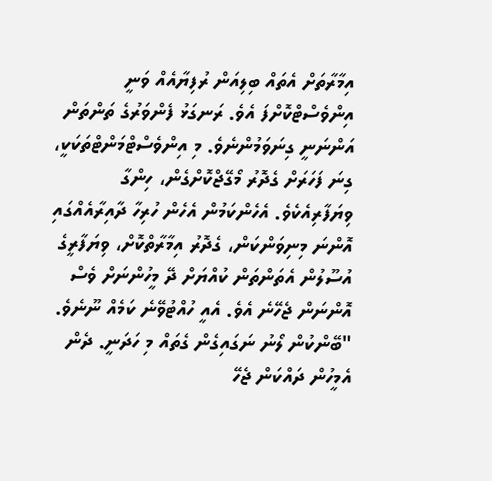އިމާރާތަށް އެތައް ބިލިއަން ރުފިޔާއެއް ވަނީ އިންވެސްޓްކޮށްފަ އެވެ. ރަނގަޅު ފެންވަރުގެ ތަންތަން އަންނަނީ ގިނަވަމުންނެވެ. މި އިންވެސްޓްމަންޓްތަކަކީ، ގިނަ ފަހަރަށް ގެދޮރު މޯގޭޖްކޮށްގެން، ހިންގާ ވިޔަފާރިއެކެވެ. އެހެންކަމުން އެހެން ހުރިހާ ދާއިރާއެއްގައި އޮންނަ މިނިވަންކަން، ގެދޮރު އިމާރާތްކޮށް، ވިޔަފާރީގެ އުސޫލުން އެތަންތަން ކުއްޔަށް ދޭ މީހުންނަށް ވެސް އޮންނަން ޖެހޭނެ އެވެ. އެއީ ހުއްޓުވޭނެ ކަމެއް ނޫނެވެ.
"ބޭންކުން ލޯނު ނަގައިގެން ގެތައް މި ހަދަނީ. ދެން އެމީހުން ދައްކަން ޖެހޭ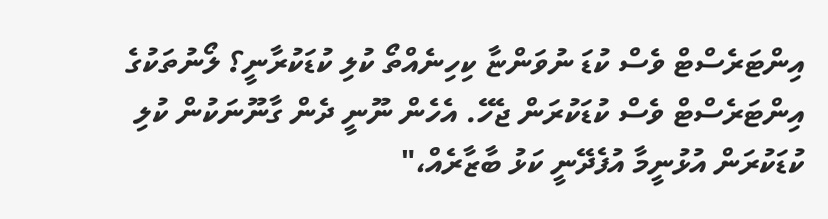އިންޓަރެސްޓް ވެސް ކުޑަ ނުވަންޏާ ކިހިނެއްތޯ ކުލި ކުޑަކުރާނީ؟ ލޯނުތަކުގެ އިންޓަރެސްޓް ވެސް ކުޑަކުރަން ޖެހޭ. އެހެން ނޫނީ ދެން ގާނޫނަކުން ކުލި ކުޑަކުރަން އުޅުނީމާ އުފެދޭނީ ކަޅު ބާޒާރެއް،"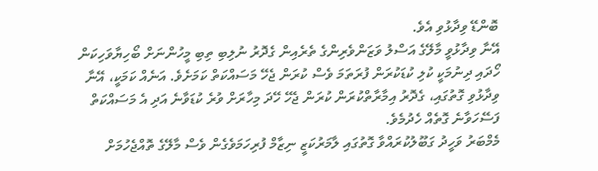ބޮންޑޭ ވިދާޅުވި އެވެ.
އޭނާ ވިދާޅުވީ މާލޭގެ އަސްލު ވަޒަންވެރިންގެ ތެރެއިން ގެދޮރު ނުލިބި ތިބި މީހުންނަށް ބޯހިޔާވަހިކަން ހޯދައި ދިނުމަކީ ކުލި ކުޑަކުރަން ފުރަތަމަ ވެސް ކުރަން ޖެހޭ މަސައްކަތް ކަމަށެވެ. އަނެއް ކަމަކީ، އޭނާ ވިދާޅުވި ގޮތުގައި، ގެދޮރު އިމާރާތްކުރަން ކުރަން ޖެހޭ ހޭދަ މިހާރަށް ވުރެ ކުޑަވާނެ އަދި އެ މަސައްކަތް ފަސޭހަވާނެ ގޮތެއް ހެދުމެވެ.
މެމްބަރު ވަހީދު ގަބޫލުކުރައްވާ ގޮތުގައި ލާމަރުކަޒީ ނިޒާމް ފުރިހަމަވެގެން ވެސް މާލޭގެ ތޮއްޖެހުމަށް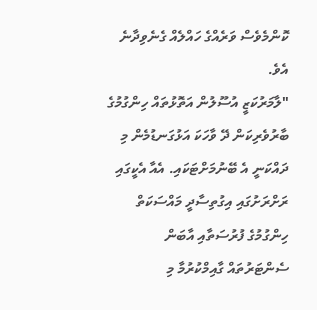ކޮންމެވެސް ވަރެއްގެ ހައްލެއް ގެނެވިދާނެ އެވެ.
"ލާމަރުކަޒީ އުސޫލުން އަތޮޅުތައް ހިންގުމުގެ ބާރުވެރިކަން ދޭ ވާހަކަ އަޅުގަނޑުމެން މި ދައްކަނީ އެ ބޭނުމަށްޓަކައި. އެއާ އެކީގައި ރަށްރަށުގައި އިގުތިސާދީ މައްސަކަތް ހިންގުމުގެ ފުރުސަތާއި އާބަން ސެންޓަރުތައް ގާއިމްކުރުމާ މި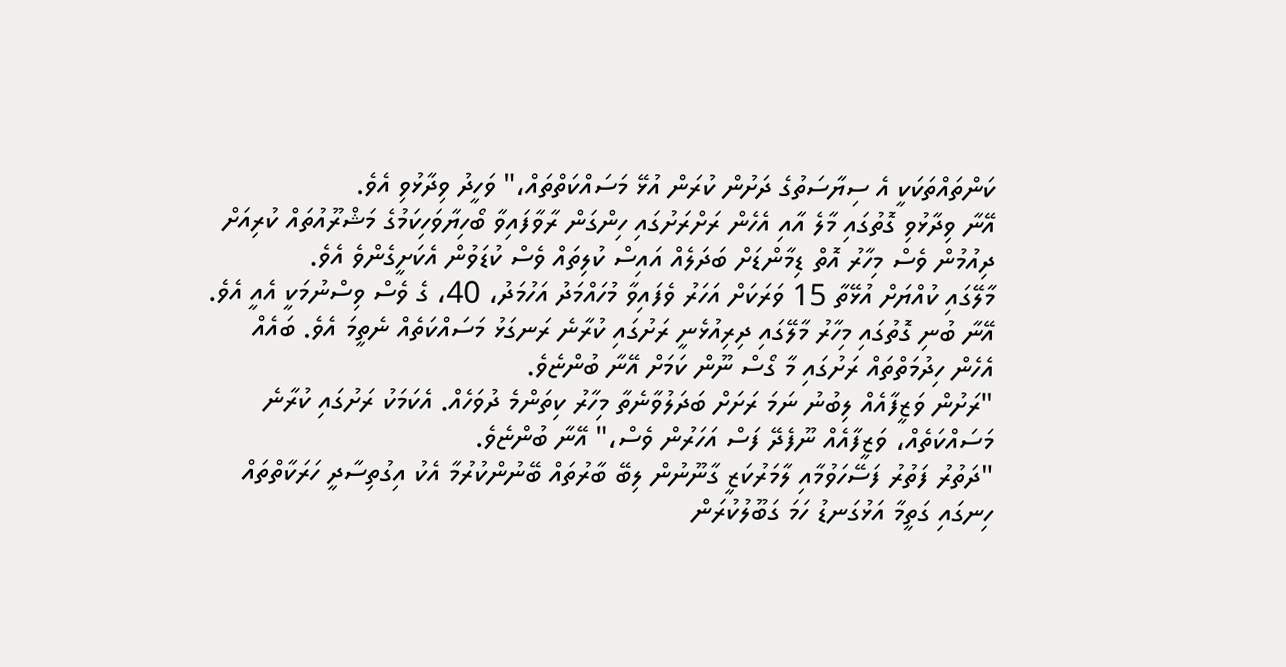ކަންތައްތަކަކީ އެ ސިޔާސަތުގެ ދަށުން ކުރަން އުޅޭ މަސައްކަތްތައް،" ވަހީދު ވިދާޅުވި އެވެ.
އޭނާ ވިދާޅުވި ގޮތުގައި މާލެ އާއި އެހެން ރަށްރަށުގައި ހިންގަން ރާވާފައިވާ ބޯހިޔާވަހިކަމުގެ މަޝްރޫއުތައް ކުރިއަށް ދިއުމުން ވެސް މިހާރު އޮތް ޑިމާންޑަށް ބަދަލެއް އައިސް ކުލިތައް ވެސް ކުޑަވުން އެކަށީގެންވެ އެވެ.
މާލޭގައި ކުއްޔަށް އުޅޭތާ 15 ވަރަކަށް އަހަރު ވެފައިވާ މުހައްމަދު އަހުމަދު، 40، ގެ ވެސް ވިސްނުމަކީ އެއީ އެވެ. އޭނާ ބުނި ގޮތުގައި މިހާރު މާލޭގައި ދިރިއުޅެނީ ރަށުގައި ކުރާނެ ރަނގަޅު މަސައްކަތެއް ނެތީމަ އެވެ. ބައެއް އެހެން ހިދުމަތްތައް ރަށުގައި މާ ގޯސް ނޫން ކަމަށް އޭނާ ބުންޏެވެ.
"ރަށުން ވަޒީފާއެއް ލިބުނު ނަމަ ރަށަށް ބަދަލުވާނެތާ މިހާރު ކިތަންމެ ދުވަހެއް. އެކަމަކު ރަށުގައި ކުރާނެ މަސައްކަތެއް، ވަޒީފާއެއް ނޫފެދޭ ފަސް އަހަރުން ވެސް،" އޭނާ ބުންޏެވެ.
"ދަތުރު ފަތުރު ފަސޭހަވުމާއި ލާމަރުކަޒީ ގާނޫނުން ލިބޭ ބާރުތައް ބޭނުންކުރުމާ އެކު އިގުތިސާދީ ހަރަކާތްތައް ހިނގައި ގަތީމާ އަޅުގަނޑު ހަމަ ގަބޫލުކުރަން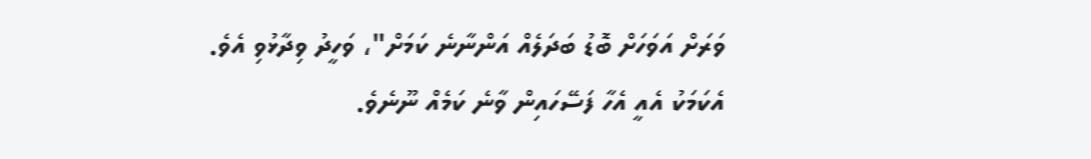ވަރަށް އަވަހަށް ބޮޑު ބަދަލެއް އަންނާނެ ކަމަށް"، ވަހީދު ވިދާޅުވި އެވެ.
އެކަމަކު އެއީ އެހާ ފަސޭހައިން ވާނެ ކަމެއް ނޫނެވެ.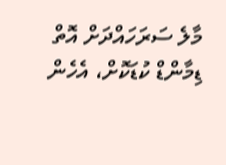މާލެ ސަރަހައްދަށް އޮތް ޑިމާންޑް ކުޑަކޮށް، އެހެން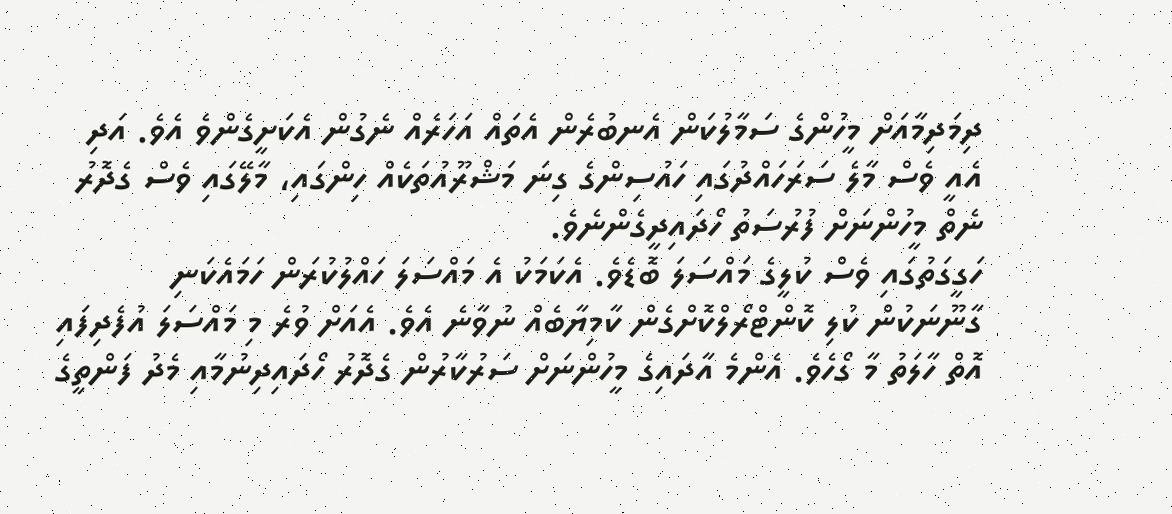ދިމަދިމާއަށް މީހުންގެ ސަމާލުކަން އެނބުރެން އެތައް އަހަރެއް ނެގުން އެކަށީގެންވެ އެވެ. އަދި އެއީ ވެސް މާލެ ސަރަހައްދުގައި ހައުސިންގެ ގިނަ މަޝްރޫއުތަކެއް ހިންގައި، މާލޭގައި ވެސް ގެދޮރު ނެތް މީހުންނަށް ފުރުސަތު ހޯދައިދީގެންނެވެ.
ހަގީގަތުގައި ވެސް ކުލީގެ މައްސަލަ ބޮޑެވެ. އެކަމަކު އެ މައްސަލަ ހައްލުކުރަން ހަމައެކަނި ގާނޫނަކުން ކުލި ކޮންޓްރޯލްކޮށްގެން ކާމިޔާބެއް ނުވާނެ އެވެ. އެއަށް ވުރެ މި މައްސަލަ އުފެދިފައި އޮތް ހާލަތު މާ ގޯހެވެ. އެންމެ އާދައިގެ މީހުންނަށް ސަރުކާރުން ގެދޮރު ހޯދައިދިނުމާއި މެދު ފަންތީގެ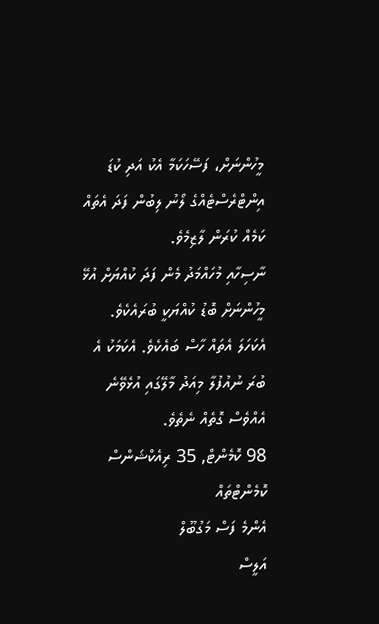މީހުންނަށް، ފަސޭހަކަމާ އެކު އަދި ކުޑަ އިންޓްރެސްޓެއްގެ ލޯނު ލިބުން ފަދަ އެތައް ކަމެއް ކުރަން ލާޒިމެވެ.
ނާސިހާއި މުހައްމަދު މެން ފަދަ ކުއްޔަށް އުޅޭ މީހުންނަށް ބޮޑު ކުއްޔަކީ ބުރައެކެވެ. އެކަހަލަ އެތައް ހާސް ބައެކެވެ. އެކަމަކު އެ ބުރަ ނުއުފުލާ މިއަދު މާލޭގައި އުޅެވޭނެ އެއްވެސް ގޮތެއް ނެތެވެ.
98 ކޮމެންޓް, 35 ރިއެކްޝަންސް
ކޮމެންޓްތައް
އެންމެ ފަސް މަގުބޫލް
އަލީސް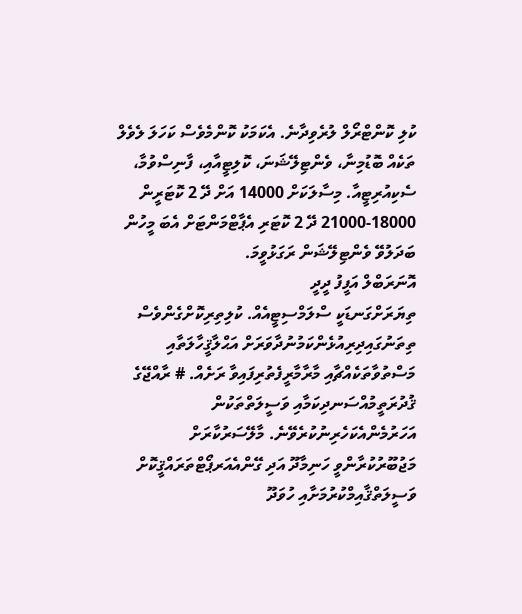ކުލި ކޮންޓްރޯލް ލުރެވިދާނެ. އެކަމަކު ކޮންމެވެސް ކަހަލަ ލެވެލް ތަކެއް ބޮޑުމިނާ، ވެންޓިލޭޝަނަ، ކޮލިޓީއާއި، ފާނިސްވުމާ، ސެކިއުރިޓީއާ. މިސާލަކަށް 14000 އަށް ދޭ 2 ކޮޓަރީން 18000-21000 ދޭ 2 ކޮޓަރި އެޕާޓްމަންޓަށް އެބަ މީހުން ބަދަލުވޭ ވެންޓިލޭޝަން ރަގަޅުވީމަ.
އޮނަރަބްލް އަފީފު ދީދީ
ތިޔަރަށްގަނޑަކީ ސްލަމްސިޓީއެއް. ކުލިތިރިކޮށްގެންވެސް ތިތަނުގައިދިރިއުޅެންކަމުނުދާވަރަށް އަޙްލާޤީހާލަތާއި މަސްތުވާތަކެއްޗާއި މާރާމާރީފެތުރިފައިވާ ރަށެއް. # ރާއްޖޭގެ ޤުދުރަތީމުއްސަނދިކަމާއި ވަސީލަތްތަކުން އަހަރުމެންއެކަހެރިނުކުރެވޭނެ. މާލޭސަރުކާރަށް މަޖުބޫރުކުރާންވީ ހަނިމާދޫ އަދި ގޭންއެއަރޕޯޓްތަރައްޤީކޮށް ވަސީލަތްޤާއިމްކުރުމަށާއި ހުވަދޫ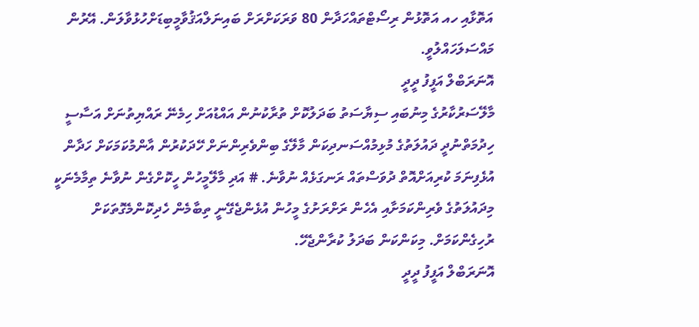އަތޮޅާއި ހއ އަތޮޅުން ރިސޯޓްތައްހަދާން 80 ވަރަކަށްރަށް ބައިނަލްއަޤުވާމީބިޑަށްހުޅުވާލަން. އޭރުން މައްސަލަހައްލުވީ.
އޮނަރަބްލް އަފީފު ދީދީ
މާލޭސަރުކާރުގެ މިނުބައި ސިޔާސަތު ބަދަލުކޮށް ތުރާކުނުން އައްޑުއަށް ހިމެނޭ ރައްޔިތުނަށް އަސާސީ ހިދުމަތްނުދީ ދައުލަތުގެ މުޅިމުއްސަނދިކަން މާލޭގެ ބިންވެރިންނަށް ހޭދަކުރުން އާންމުކަމަކަށް ހަދާން އުޅެފިނަމަ ކުރިއަށްއޮތް ދުވަސްތައް ރަނގަޅެއް ނުވާނެ. # އަދި މާލޭމީހުން ހީކޮށްގެން ނުވާނެ ތިމާމެނަކީ މިދައުލަތުގެ ވެރިންކަމަށާއި އެހެން ރަށްރަށުގެ މީހުން އުޅެންޖެގޭނީ ތިބާމެން ހެދިކޮންމެގޮތަކަށް ރުހިގެންކަމަށް. މިކަންކަން ބަދަލު ކުރާންޖެހޭ.
އޮނަރަބްލް އަފީފު ދީދީ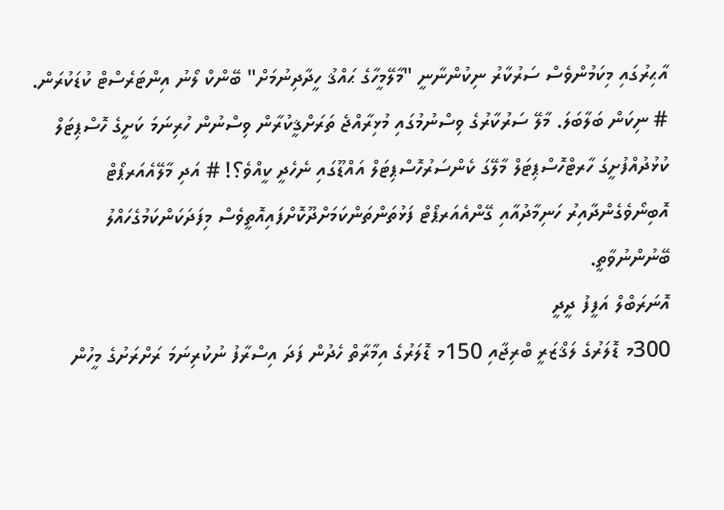އާޙިރުގައި މިކަމުންވެސް ސަރުކާރު ނިކުންނާނީ "މާލޭމީހާގެ ޙައްޤު ހީދާދިނުމަށް" ބޭންކް ލޯނު އިންޓަރެސްޓް ކުޑަކުރަން. # ނިކަން ބަލާބަލަ. މާލޭ ސަރުކާރުގެ ވިސްނުމުގައި މުޅިރާއްޖެ ތަރަށްޤީކުރާން ވިސްނުން ހުރިނަމަ ކަށީގެ ހޮސްޕިޓަލް ކުޅުދުއްފުށީގަ ހާރޓްހޮސްޕިޓަލް މާލޭގަ ކެންސަރުހޮސްޕިޓަލް އައްޑޫގައި ނެހެދީ ކީއްވެ؟! # އަދި މާލޭއެއަރޕޯޓް އޮބިނޯވެގެންދާއިރު ހަނިމާދުއާއި ގޭންއެއަރޕޯޓް ފަޅުތަންތަންކަމަށްދޫކޮށްފައިއޮތީވެސް މިފަދަކަންކަމުގެހައްލު ބޭނުންނުވާތީ.
އޮނަރަބްލް އަފީފު ދީދީ
300މ ޑޮލަރުގެ ލަޤްޒަރީ ބްރިޖާއި 150މ ޑޮލަރުގެ އިމާރާތް ހެދުން ފަދަ އިސްރާފު ނުކުރިނަމަ ރަށްރަށުގެ މީހުން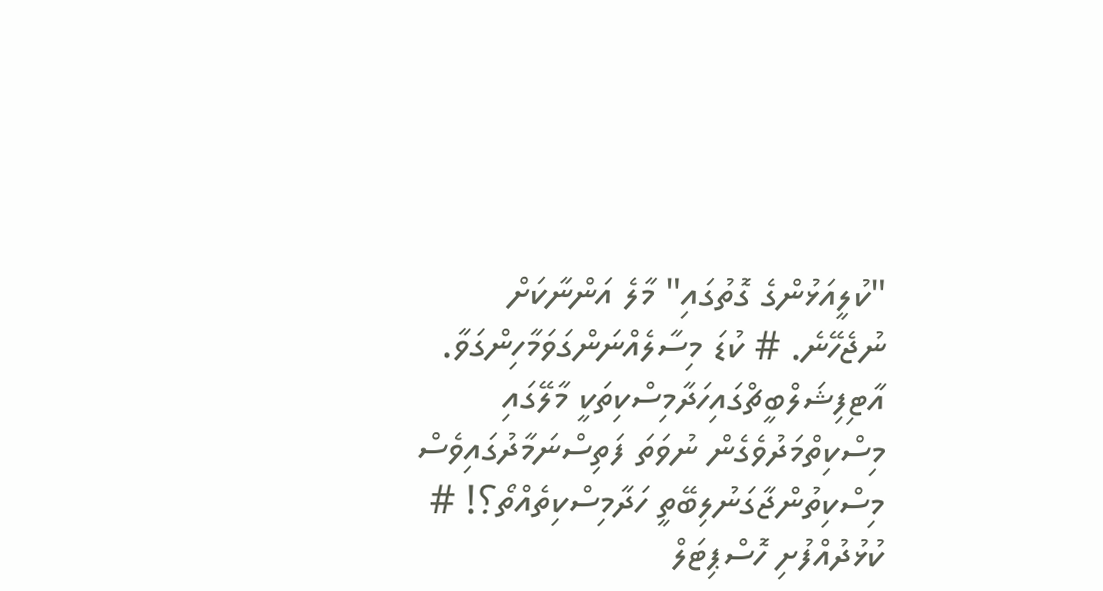"ކުލީއަޅުންގެ ގޮތުގައި" މާލެ އަންނާކަށް ނުޖެހޭނެ. # ކުޑަ މިސާލެއްނަންގަވަމާހިންގަވާ. އާޓިފިޝަލްބީޗްގައިހަދާމިސްކިތަކީ މާލޭގައި މިސްކިތްމަދުވެގެން ނުވަތަ ފަތިސްނަމާދުގައިވެސް މިސްކިތުންޖާގަނުލިބޭތީ ހަދާމިސްކިތެއްތޯ؟! # ކުޅުދުއްފުށި ހޮސްޕިޓަލް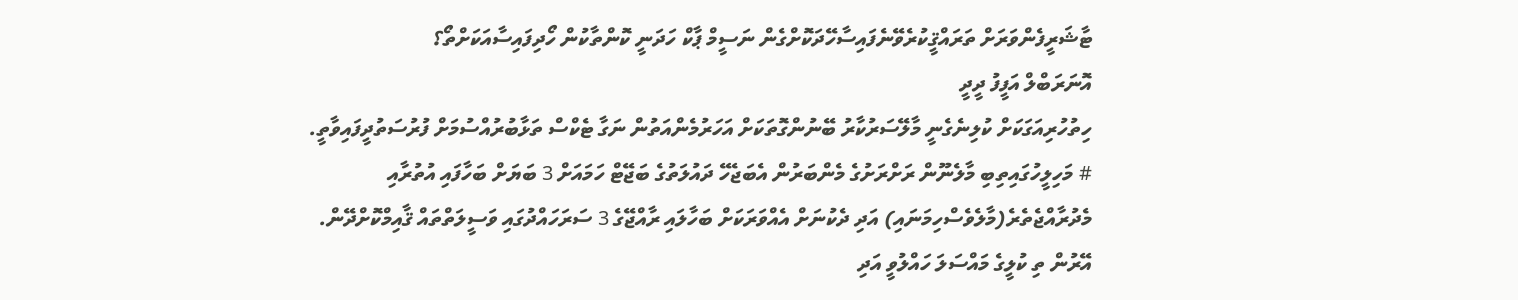ޓާޝަރީފެންވަރަށް ތަރައްޤީކުރެވޭނެފައިސާހޭދަކޮށްގެން ނަސީމް ޕާކް ހަދަނީ ކޮންތާކުން ހޯދިފައިސާއަކަށްތޯ؟
އޮނަރަބްލް އަފީފު ދީދީ
ހިތުހުރިއަގަކަށް ކުލިނެގެނީ މާލޭސަރުކާރު ބޭނުންގޮތަކަށް އަހަރުމެންއަތުން ނަގާ ޓެކްސް ތަޅާބުރުއްސުމަށް ފުރުސަތުދީފައިވާތީ. # މަހިލީހުގައިތިބި މާލެނޫން ރަށްރަށުގެ މެންބަރުން އެބަޖެހޭ ދައުލަތުގެ ބަޖޭޓް ހަމައަށް 3 ބަޔަށް ބަހާފައި އުތުރާއި މެދުރާއްޖެތެރެ(މާލެވެސްހިމަނައި) އަދި ދެކުނަށް އެއްވަރަކަށް ބަހާލައި ރާއްޖޭގެ 3 ސަރަހައްދުގައި ވަސީލަތްތައް ޤާއިމްކޮށްދޭން. އޭރުން ތި ކުލީގެ މައްސަލަ ހައްލުވީ އަދި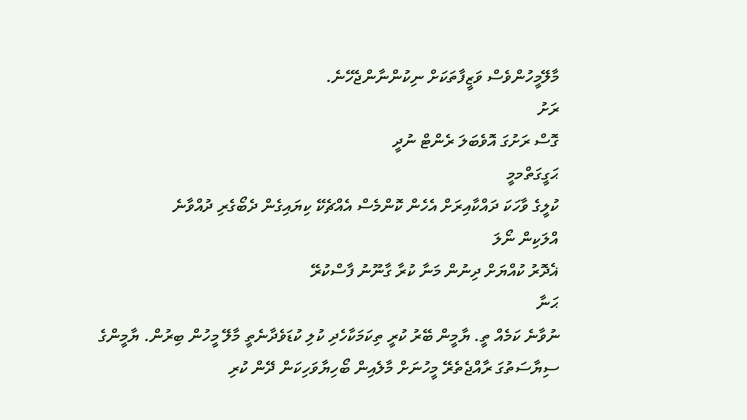މާލޭމީހުންވެސް ވަޒީފާތަކަށް ނިކުންނާންޖެހޭނެ.
ރަށު
ގޮސް ރަށުގަ އޮވެބަލަ ރެންޓް ނުދީ
ޙަގީގަތްމމީ
ކުލީގެ ވާހަކަ ދައްކާއިރަށް އެހެން ކޮންމެސް އެއްޗެކޭ ކިޔައިގެން ދެބޯގެރި ދުއްވާނެ
އްލަކިން ނޯލަ
ޣެދޮރު ކުއްޔަށް ދިނުން މަނާ ކުރާ ގާނޫނު ފާސްކުރޭ
ޙަނާ
ނުވާނެ ކަމެއް ތީ. ޔާމީން ބޭރު ކުރީ ތިކަމަކާހެދި ކުލި ކުޑަވެދާނެތީ މާލޭ މީހުން ބިރުން. ޔާމީންގެ ސިޔާސަތުގަ ރާއްޖެތެރޭ މީހުނަށް މާލެއިން ބޯހިޔާވަހިކަން ދޭން ކުރި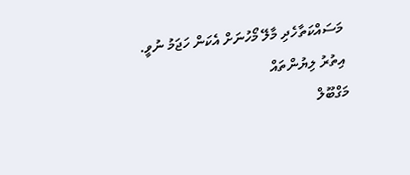މަސައްކަތާހެދި މާލޭ މޯހުނަށް އެކަން ހަޖަމު ނުވީ.
އިތުރު ލިޔުންތައް
މަގްބޫލް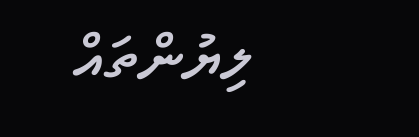ލިޔުންތައް